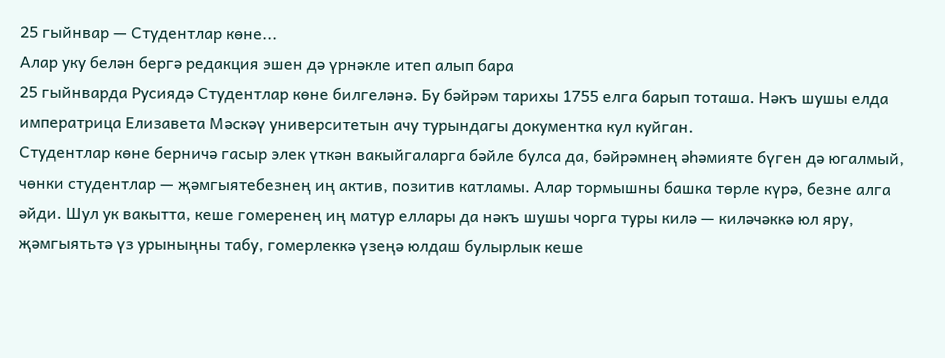25 гыйнвар — Студентлар көне...
Алар уку белән бергә редакция эшен дә үрнәкле итеп алып бара
25 гыйнварда Русиядә Студентлар көне билгеләнә. Бу бәйрәм тарихы 1755 елга барып тоташа. Нәкъ шушы елда императрица Елизавета Мәскәү университетын ачу турындагы документка кул куйган.
Студентлар көне берничә гасыр элек үткән вакыйгаларга бәйле булса да, бәйрәмнең әһәмияте бүген дә югалмый, чөнки студентлар — җәмгыятебезнең иң актив, позитив катламы. Алар тормышны башка төрле күрә, безне алга әйди. Шул ук вакытта, кеше гомеренең иң матур еллары да нәкъ шушы чорга туры килә — киләчәккә юл яру, җәмгыятьтә үз урыныңны табу, гомерлеккә үзеңә юлдаш булырлык кеше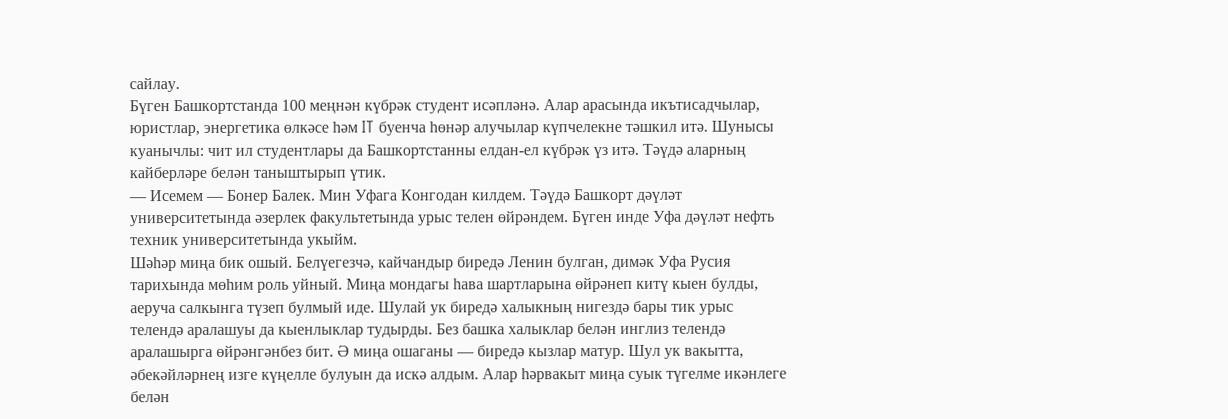сайлау.
Бүген Башкортстанда 100 меңнән күбрәк студент исәпләнә. Алар арасында икътисадчылар, юристлар, энергетика өлкәсе һәм IT буенча һөнәр алучылар күпчелекне тәшкил итә. Шунысы куанычлы: чит ил студентлары да Башкортстанны елдан-ел күбрәк үз итә. Тәүдә аларның кайберләре белән таныштырып үтик.
— Исемем — Бонер Балек. Мин Уфага Конгодан килдем. Тәүдә Башкорт дәүләт университетында әзерлек факультетында урыс телен өйрәндем. Бүген инде Уфа дәүләт нефть техник университетында укыйм.
Шәһәр миңа бик ошый. Белүегезчә, кайчандыр биредә Ленин булган, димәк Уфа Русия тарихында мөһим роль уйный. Миңа мондагы һава шартларына өйрәнеп китү кыен булды, аеруча салкынга түзеп булмый иде. Шулай ук биредә халыкның нигездә бары тик урыс телендә аралашуы да кыенлыклар тудырды. Без башка халыклар белән инглиз телендә аралашырга өйрәнгәнбез бит. Ә миңа ошаганы — биредә кызлар матур. Шул ук вакытта, әбекәйләрнең изге күңелле булуын да искә алдым. Алар һәрвакыт миңа суык түгелме икәнлеге белән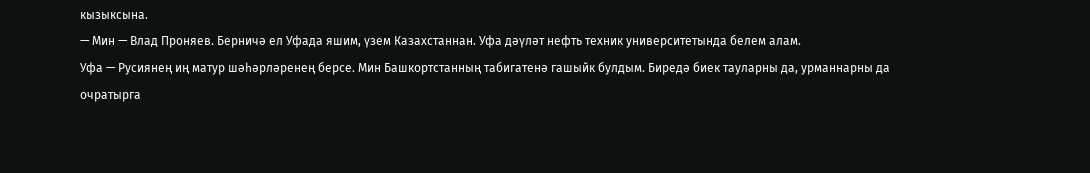кызыксына.
— Мин — Влад Проняев. Берничә ел Уфада яшим, үзем Казахстаннан. Уфа дәүләт нефть техник университетында белем алам.
Уфа — Русиянең иң матур шәһәрләренең берсе. Мин Башкортстанның табигатенә гашыйк булдым. Биредә биек тауларны да, урманнарны да очратырга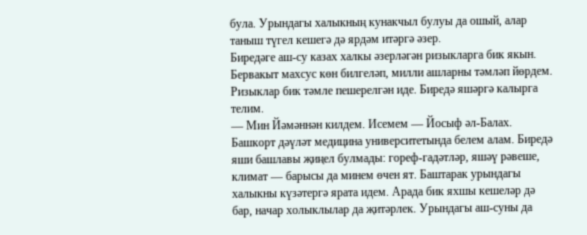була. Урындагы халыкның кунакчыл булуы да ошый, алар таныш түгел кешегә дә ярдәм итәргә әзер.
Биредәге аш-су казах халкы әзерләгән ризыкларга бик якын. Бервакыт махсус көн билгеләп, милли ашларны тәмләп йөрдем. Ризыклар бик тәмле пешерелгән иде. Биредә яшәргә калырга телим.
— Мин Йәмәннән килдем. Исемем — Йосыф әл-Балах. Башкорт дәүләт медицина университетында белем алам. Биредә яши башлавы җиңел булмады: гореф-гадәтләр, яшәү рәвеше, климат — барысы да минем өчен ят. Баштарак урындагы халыкны күзәтергә ярата идем. Арада бик яхшы кешеләр дә бар, начар холыклылар да җитәрлек. Урындагы аш-суны да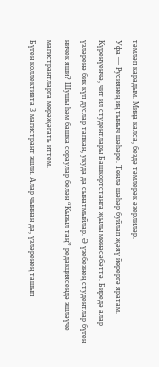тәмләп карадым. Миңа калса, бездә тәмлерәк әзерлиләр.
Уфа — Русиянең иң тыныч шәһәре. Төнлә шәһәр буйлап җәяү йөрергә яратам.
Күренүенчә, чит ил студентлары Башкортстанга җылы мөнәсәбәттә. Биредә алар үзләренә бик күп дуслар тапкан, укуда да сынатмыйлар. Ә үзебезнең студентлар бүген ничек яши? Шушы һәм башка сораулар белән “Кызыл таң” редакциясендә эшләүче магистрантларга мөрәҗәгать иттем.
Бүген коллективта 3 магистрант эшли. Алар чыннан да, үзләренең ташып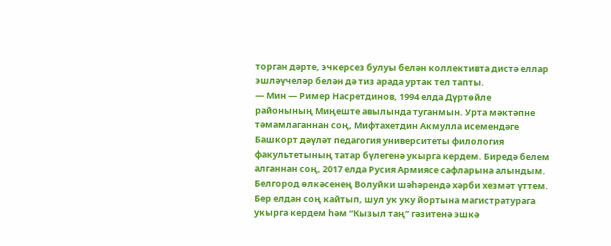торган дәрте, эчкерсез булуы белән коллективта дистә еллар эшләүчеләр белән дә тиз арада уртак тел тапты.
— Мин — Ример Насретдинов, 1994 елда Дүртөйле районының Миңеште авылында туганмын. Урта мәктәпне тәмамлаганнан соң, Мифтахетдин Акмулла исемендәге Башкорт дәүләт педагогия университеты филология факультетының татар бүлегенә укырга кердем. Биредә белем алганнан соң, 2017 елда Русия Армиясе сафларына алындым. Белгород өлкәсенең Волуйки шәһәрендә хәрби хезмәт үттем. Бер елдан соң кайтып, шул ук уку йортына магистратурага укырга кердем һәм “Кызыл таң” гәзитенә эшкә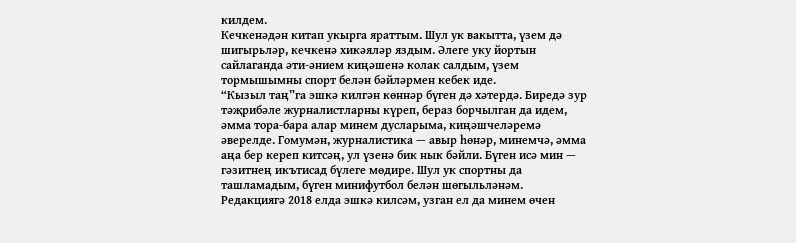килдем.
Кечкенәдән китап укырга яраттым. Шул ук вакытта, үзем дә шигырьләр, кечкенә хикәяләр яздым. Әлеге уку йортын сайлаганда әти-әнием киңәшенә колак салдым, үзем тормышымны спорт белән бәйләрмен кебек иде.
“Кызыл таң”га эшкә килгән көннәр бүген дә хәтердә. Биредә зур тәҗрибәле журналистларны күреп, бераз борчылган да идем, әмма тора-бара алар минем дусларыма, киңәшчеләремә әверелде. Гомумән, журналистика — авыр һөнәр, минемчә, әмма аңа бер кереп китсәң, ул үзенә бик нык бәйли. Бүген исә мин — гәзитнең икътисад бүлеге мөдире. Шул ук спортны да ташламадым, бүген минифутбол белән шөгыльләнәм.
Редакциягә 2018 елда эшкә килсәм, узган ел да минем өчен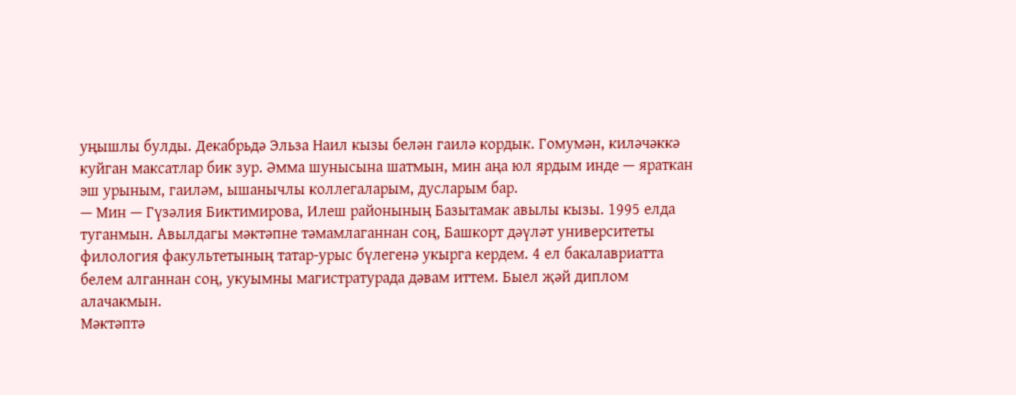уңышлы булды. Декабрьдә Эльза Наил кызы белән гаилә кордык. Гомумән, киләчәккә куйган максатлар бик зур. Әмма шунысына шатмын, мин аңа юл ярдым инде — яраткан эш урыным, гаиләм, ышанычлы коллегаларым, дусларым бар.
— Мин — Гүзәлия Биктимирова, Илеш районының Базытамак авылы кызы. 1995 елда туганмын. Авылдагы мәктәпне тәмамлаганнан соң, Башкорт дәүләт университеты филология факультетының татар-урыс бүлегенә укырга кердем. 4 ел бакалавриатта белем алганнан соң, укуымны магистратурада дәвам иттем. Быел җәй диплом алачакмын.
Мәктәптә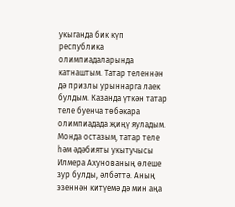укыганда бик күп республика олимпиадаларында катнаштым. Татар теленнән дә призлы урыннарга лаек булдым. Казанда үткән татар теле буенча төбәкара олимпиадада җиңү яуладым. Монда остазым, татар теле һәм әдәбияты укытучысы Илмера Ахунованың өлеше зур булды, әлбәттә. Аның эзеннән китүемә дә мин аңа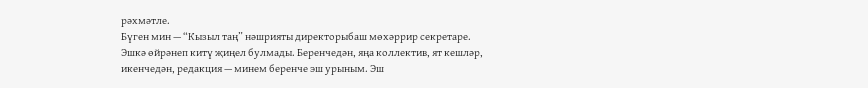рәхмәтле.
Бүген мин — “Кызыл таң” нәшрияты директорыбаш мөхәррир секретаре. Эшкә өйрәнеп китү җиңел булмады. Беренчедән, яңа коллектив, ят кешләр, икенчедән, редакция — минем беренче эш урыным. Эш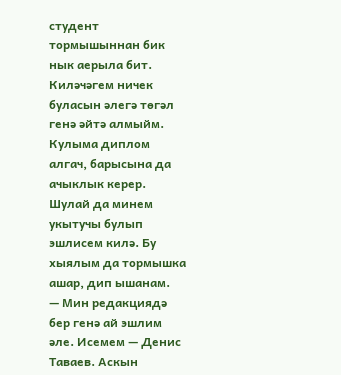студент тормышыннан бик нык аерыла бит.
Киләчәгем ничек буласын әлегә төгәл генә әйтә алмыйм. Кулыма диплом алгач, барысына да ачыклык керер. Шулай да минем укытучы булып эшлисем килә. Бу хыялым да тормышка ашар, дип ышанам.
— Мин редакциядә бер генә ай эшлим әле. Исемем — Денис Таваев. Аскын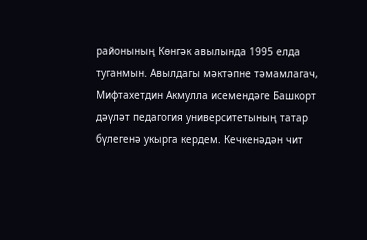районының Көнгәк авылында 1995 елда туганмын. Авылдагы мәктәпне тәмамлагач, Мифтахетдин Акмулла исемендәге Башкорт дәүләт педагогия университетының татар бүлегенә укырга кердем. Кечкенәдән чит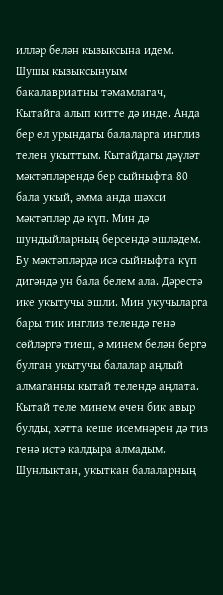илләр белән кызыксына идем. Шушы кызыксынуым бакалавриатны тәмамлагач, Кытайга алып китте дә инде. Анда бер ел урындагы балаларга инглиз телен укыттым. Кытайдагы дәүләт мәктәпләрендә бер сыйныфта 80 бала укый, әмма анда шәхси мәктәпләр дә күп. Мин дә шундыйларның берсендә эшләдем. Бу мәктәпләрдә исә сыйныфта күп дигәндә ун бала белем ала. Дәрестә ике укытучы эшли. Мин укучыларга бары тик инглиз телендә генә сөйләргә тиеш, ә минем белән бергә булган укытучы балалар аңлый алмаганны кытай телендә аңлата. Кытай теле минем өчен бик авыр булды, хәтта кеше исемнәрен дә тиз генә истә калдыра алмадым. Шунлыктан, укыткан балаларның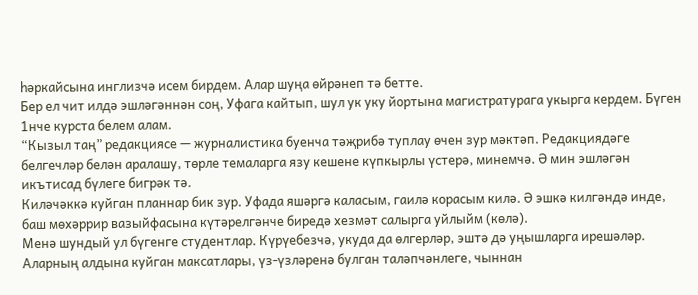һәркайсына инглизчә исем бирдем. Алар шуңа өйрәнеп тә бетте.
Бер ел чит илдә эшләгәннән соң, Уфага кайтып, шул ук уку йортына магистратурага укырга кердем. Бүген 1нче курста белем алам.
“Кызыл таң” редакциясе — журналистика буенча тәҗрибә туплау өчен зур мәктәп. Редакциядәге белгечләр белән аралашу, төрле темаларга язу кешене күпкырлы үстерә, минемчә. Ә мин эшләгән икътисад бүлеге бигрәк тә.
Киләчәккә куйган планнар бик зур. Уфада яшәргә каласым, гаилә корасым килә. Ә эшкә килгәндә инде, баш мөхәррир вазыйфасына күтәрелгәнче биредә хезмәт салырга уйлыйм (көлә).
Менә шундый ул бүгенге студентлар. Күрүебезчә, укуда да өлгерләр, эштә дә уңышларга ирешәләр. Аларның алдына куйган максатлары, үз-үзләренә булган таләпчәнлеге, чыннан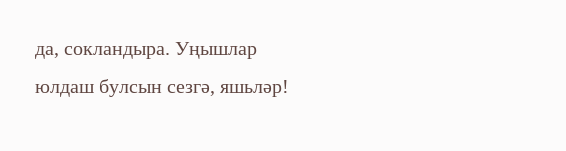да, сокландыра. Уңышлар юлдаш булсын сезгә, яшьләр!